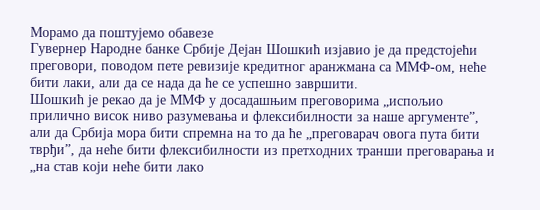Морамо да поштујемо обавезе
Гувернер Народне банке Србије Дејан Шошкић изјавио је да предстојећи преговори, поводом пете ревизије кредитног аранжмана са ММФ-ом, неће бити лаки, али да се нада да ће се успешно завршити.
Шошкић је рекао да је ММФ у досадашњим преговорима „испољио прилично висок ниво разумевања и флексибилности за наше аргументе”, али да Србија мора бити спремна на то да ће „преговарач овога пута бити тврђи”, да неће бити флексибилности из претходних транши преговарања и „на став који неће бити лако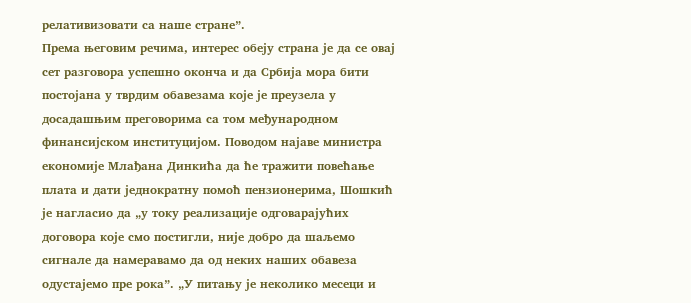релативизовати са наше стране”.
Према његовим речима, интерес обеју страна је да се овај сет разговора успешно оконча и да Србија мора бити постојана у тврдим обавезама које је преузела у досадашњим преговорима са том међународном финансијском институцијом. Поводом најаве министра економије Млађана Динкића да ће тражити повећање плата и дати једнократну помоћ пензионерима, Шошкић је нагласио да „у току реализације одговарајућих договора које смо постигли, није добро да шаљемо сигнале да намеравамо да од неких наших обавеза одустајемо пре рока”. „У питању је неколико месеци и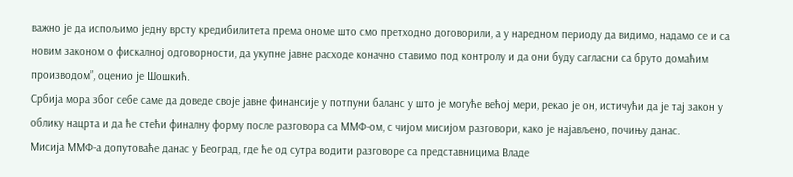важно је да испољимо једну врсту кредибилитета према ономе што смо претходно договорили, а у наредном периоду да видимо, надамо се и са новим законом о фискалној одговорности, да укупне јавне расходе коначно ставимо под контролу и да они буду сагласни са бруто домаћим производом”, оценио је Шошкић.
Србија мора због себе саме да доведе своје јавне финансије у потпуни баланс у што је могуће већој мери, рекао је он, истичући да је тај закон у облику нацрта и да ће стећи финалну форму после разговора са ММФ-ом, с чијом мисијом разговори, како је најављено, почињу данас.
Мисија ММФ-а допутоваће данас у Београд, где ће од сутра водити разговоре са представницима Владе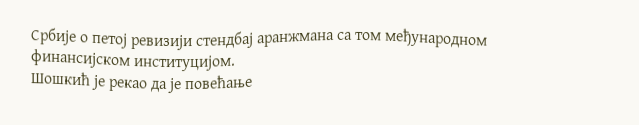Србије о петој ревизији стендбај аранжмана са том међународном финансијском институцијом.
Шошкић је рекао да је повећање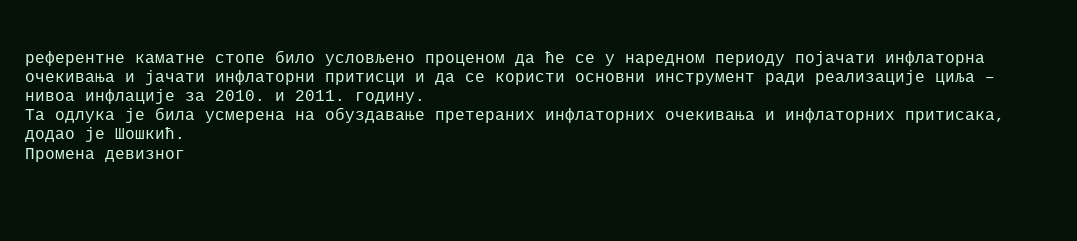референтне каматне стопе било условљено проценом да ће се у наредном периоду појачати инфлаторна очекивања и јачати инфлаторни притисци и да се користи основни инструмент ради реализације циља – нивоа инфлације за 2010. и 2011. годину.
Та одлука је била усмерена на обуздавање претераних инфлаторних очекивања и инфлаторних притисака, додао је Шошкић.
Промена девизног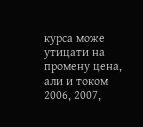курса може утицати на промену цена, али и током 2006, 2007,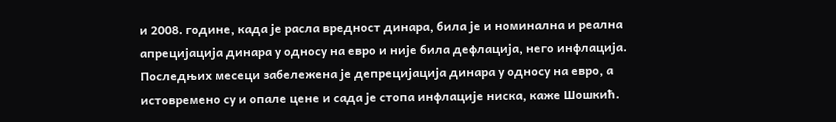и 2008. године, када је расла вредност динара, била је и номинална и реална апрецијација динара у односу на евро и није била дефлација, него инфлација.
Последњих месеци забележена је депрецијација динара у односу на евро, а истовремено су и опале цене и сада је стопа инфлације ниска, каже Шошкић.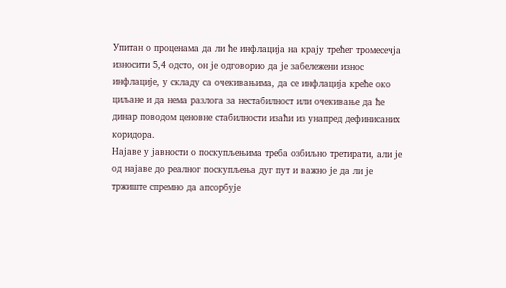Упитан о проценама да ли ће инфлација на крају трећег тромесечја износити 5,4 одсто, он је одговорио да је забележени износ инфлације, у складу са очекивањима, да се инфлација креће око циљане и да нема разлога за нестабилност или очекивање да ће динар поводом ценовне стабилности изаћи из унапред дефинисаних коридора.
Најаве у јавности о поскупљењима треба озбиљно третирати, али је од најаве до реалног поскупљења дуг пут и важно је да ли је тржиште спремно да апсорбује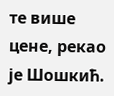те више цене, рекао је Шошкић.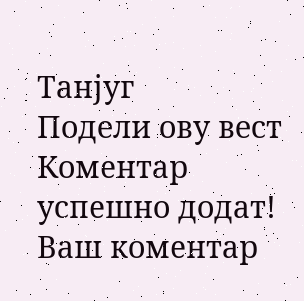Танјуг
Подели ову вест
Комeнтар успeшно додат!
Ваш комeнтар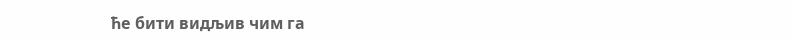ћe бити видљив чим га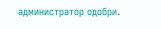администратор одобри.